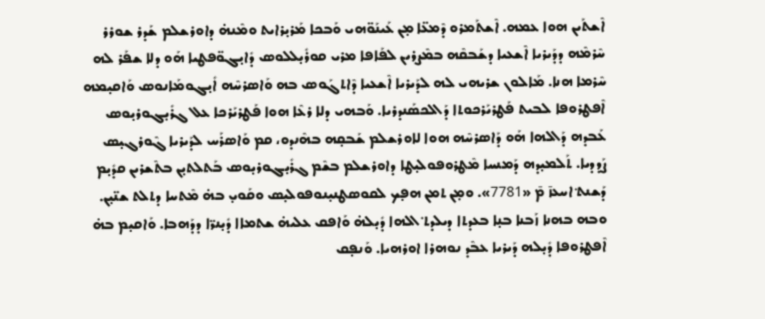ܐܶܫܬܰܝܢ ܗܘܐ ܥܡܗ. ܐܶܫܬܰܡܪܘ ܕܶܡܥ̈ܐ ܡ̣ܢ ܥܰܝܢܰܘ̈ܗܝ ܘܰܒܟܐ ܡܰܪܝ̣ܪܐܝܬ ܘܡܶܢܗ̇ ܕܐܘܪܫܠܡ ܫܰܕܪ ܫܘܪܪ ܚܶܪܡܶܗ ܕܕܰܝܪܝܐ ܐܶܫܥܝܐ ܕܫܰܒܩܶܗ ܒܡܶܨܪܝܢ ܠܦܰܐܦܐ ܡܪܝ ܩܘܪܺܝ̣ܠܠܘܣ ܕܺܐܝ̣ܓܘ̈ܦܛܝܐ ܗܰܘ ܕܠܐ ܫܦܰܪ ܠܗ ܚܶܪܡܐ ܗܢܐ. ܡܰܐܠܘܢ ܫܪܝܗܝ ܠܗ ܠܕܰܝܪܝܐ ܐܶܫܥܝܐ ܕܶܐܬܓܰܘܣ ܒܗ ܘܰܐܣܪܚܶܗ ܐܺܝ̣ܓܘܡܰܐܢܘܣ ܘܰܐܩܝ̣ܡܗ ܐܶܦܛܪܘܦܐ ܠܒܝܬ ܦܰܛܪܝܰܪܟܘܬܐ ܕܰܐܠܟܣܰܢܕܪܝܐ. ܘܰܒܗܝ ܕܠܐ ܪܥܶܐ ܗܘܐ ܦܰܛܪܝܰܪܟܐ ܥܠ ܓܪܺܝ̣ܓܘܪܝ̣ܘܣ ܥܰܒܕܗ ܕܰܐܠܗܐ ܗܰܘ ܕܰܐܣܪܚܶܗ ܗܘܐ ܠܐܘܪܫܠܡ ܫܰܒܩ̣ܗ ܒܗܶܢܕܘ، ܩܡ ܘܰܐܣܪܰܚ ܠܕܰܝܪܝܐ ܓܶܘܪܓܝ̣ܣ ܨܰܕܕܝܐ. ܬܰܠܡܝ̣ܕܗ ܕܰܡܢܚܐ ܡܶܛܪܘܦܘܠܝ̣ܛܐ ܕܐܘܪܫܠܡ ܒܫܶܡ ܓܪܺܝ̣ܓܘܪܝ̣ܘܣ ܒܰܬܠܬܝ̣ܢ ܒܬܶܫܪܝܢ ܩܕܺܝ̣ܡ ܕܰܫܢܬ݀ ܐܚܥܙ̄ ܡ̄ «7781». ܘܡ̣ܢ ܬܡܢ ܗܦ̣ܟ ܠܩܘܣܛܢܝ̣ܢܘܦܘܠܝ̣ܣ ܘܩܰܘܝ̣ ܒܗ̇ ܡܶܬܚܐ ܕܬܠܬ ܫܢ̈ܝ̣ܢ. ܘܒܗ ܒܗܢܐ ܙܰܒܢܐ ܒܢ̣ܐ ܒܥܕܬܐ ܕܝܠܕܬ݀ ܐܠܗܐ ܕܺܝ̣ܠܗ̇ ܘܰܐܦܩ ܥܠܝܗ̇ ܫܬܡܐܐ ܕܺܝ̣ܢܪ̈ܐ ܕܕܰܗܒܐ. ܘܰܐܩܝ̣ܡ ܒܗ̇ ܐܶܦܛܪܘܦܐ ܕܺܝ̣ܠܗ ܕܰܝܪܝܐ ܥܒܶܕ ܢܘܗܪܐ ܐܘܪܗܝܐ. ܘܰܢܦ̣ܩ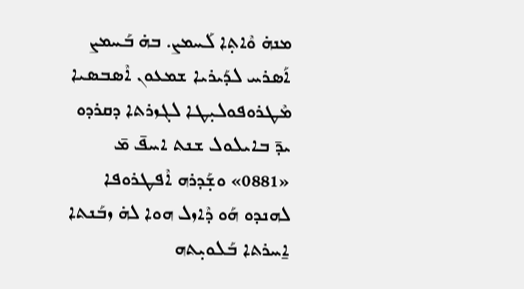ܡܢܗ̇ ܘܶܐܬ̣ܐ ܠܰܚܡܨ. ܒܗ̇ ܒܰܚܡܨ ܐܰܣܪܚ ܠܕܰܝܪܝܐ ܫܡܥܘܢ ܐܶܣܒܣܝܐ ܡܶܛܪܘܦܘܠܝ̣ܛܐ ܠܓܙܪܬܐ ܕܩܪܕܘ ܝܕ̄ ܒܐܝܠܘܠ ܫܢܬ ܐܚܦ̄ ܡ̄ «0881» ܘܫ̣ܰܕܪܗ ܐܶܦܛܪܘܦܐ ܠܗܢܕܘ ܗܰܘ ܕܶܐܙܠ ܗܘܐ ܠܗ̇ ܙܒܰܢܬܐ ܐ̱ܚܪܬܐ ܒܰܠܘܝ̣ܬܗ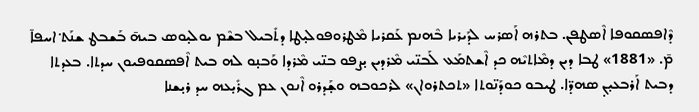ܕܶܐܦܣܩܘܦܐ ܐܶܣܛܦܢ. ܒܬܪܗ ܐܰܣܪܚ ܠܕܰܝܪܝܐ ܒܶܗܢܡ ܥܰܩܪܝܐ ܡܶܛܪܘܦܘܠܝ̣ܛܐ ܕܬܺܒܝܠ ܒܫܶܡ ܝܘܠܝ̣ܘܣ ܒܝܗ̄ ܒܰܫܒܛ ܫܢܰܬ݀ ܐܚܦܐ̄ ܡ̄. «1881» ܛܒܐ ܕܝܢ ܕܡܶܐܬܝܶܗ ܟܕ ܐܶܫܬܡܰܥ ܠܰܒܢ̈ܝ ܡܶܪܕܝܢ ܝ̣ܨܦܘ ܒܢ̈ܝ ܡܶܪܕܐ ܘܰܒܢ̣ܘ ܠܗ ܒܝܬ ܐܶܦܣܩܘܦܝܘܢ ܚܕܬܐ. ܒܥܕܬܐ ܕܒܝܬ ܐܰܪܒܥܝ̣ܢ̣ ܣܗܕ̈ܐ. ܛܝܒܘ ܟܘܕܰܢ̈ܘܬܐ «ܬܟܬܪܘܐܢ» ܠܪܟܘܒܗ ܘܫ̣ܰܕܪܘ ܐܶܢܘܢ ܥܡ ܓܪܺܝ̣ܥܗ ܚܕ ܪܝ̣ܫܢܐ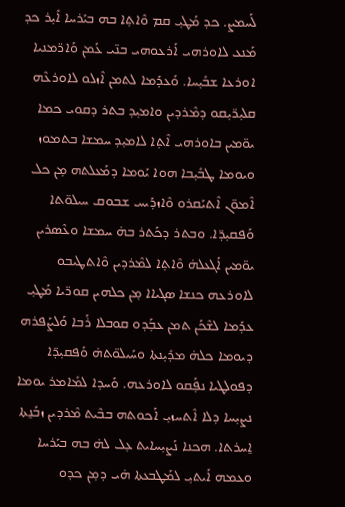ܠܰܚܡܨ. ܟܕ ܡܰܛܝ̣ ܩܡ ܘܶܐܬ̣ܐ ܒܗ ܒܝܰܪܚܐ ܐܺܝ̣ܪ ܟܕ ܡܰܢܥ ܠܐܘܪܗܝ ܐܰܪܥܘܗܝ ܒܢ̈ܝ ܥܰܡܢ ܘܰܐܪ̈ܡܢܝܐ ܐܘܪܥܐ ܫܒܺܝ̣ܚܐ. ܘܰܥܕܰܡܐ ܠܬܡܢ ܐܶܙܠܘ ܠܐܘܪܥܶܗ ܩܠܝ̣ܪ̈ܝ̣ܩܘ ܕܡܶܪܕܝܢ ܘܐܡܝ̣ܕ ܒܬܪ ܕܩܘܝ ܟܡܐ ܝܘ̈ܡܝܢ ܒܐܘܪܗܝ ܐܶܬ̣ܐ ܠܐܡܝ̣ܕ ܚܡܫܐ ܒܬܡܘܙ ܘܝܘܡܐ ܛܒܺܝ̣ܒܐ ܗܘܐ ܝܰܘܡܐ ܕܡܰܥܠܬܗ ܡ̣ܢ ܟܠ ܐܶܡܘ̈ܢ ܐܶܬܝܰܩܪܘ ܘܶܐܙܕܰܝܚ ܫܒܘܩ ܚܝܠܘ̈ܬܐ ܘܰܦܩܝ̣ܕ̈ܐ. ܘܒܬܪ ܕܟܰܬܪ ܒܗ̇ ܚܡܫܐ ܘܥܶܣܪܝܢ ܝܘ̈ܡܝܢ ܐܰܓܥܠܗ̇ ܘܶܐܬ̣ܐ ܠܡܶܪܕܝܢ ܘܶܐܬܛܝܒܘ ܠܐܘܪܥܗ ܟܢܫܐ ܣܓܝܐܐ ܡ̣ܢ ܟܠܗܝܢ ܩܘܪ̈ܝܐ ܡܰܛܝ̣ ܥܕܰܡܐ ܠܫܶܟܰܢ ܬܡܢ ܥܒ̣ܰܕܘ ܩܘܒܠܐ ܪܰܒܐ ܘܰܠܨܰܦܪܗ ܕܝܘܡܐ ܟܠܗ̇ ܡܕܺܝ̣ܢܬܐ ܘܚܰܝܠܘ̈ܬܗ̇ ܘܰܦܩܝ̣ܕ̈ܐ ܕܦܘܠܛܝܐ ܢܦ̣ܰܩܘ ܠܐܘܪܥܗ. ܘܰܚܕܐ ܠܡܺܐܡܪ ܝܘܡܐ ܢܨܝ̣ܚܐ ܕܠܐ ܐܶܬܚܙܝ̣ ܐܰܟܘܬܗ ܒܒܶܝܬ ܡܶܪܕܝܢ ܙܒܰܢ̱ܬܐ ܐ̱ܚܪܬܐ. ܗܟܢܐ ܢܰܨܝ̣ܚܐܝܬ ܥ̣ܠ ܠܗ̇ ܒܗ ܒܝܰܪܚܐ ܘܥܡܗ ܐܰܝܬܝ̣ ܠܡܰܛܒܥܬܐ ܗ̇ܝ ܕܡ̣ܢ ܟܕܘ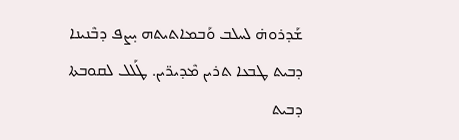ܫܰܕܪܘܗ̇ ܠܚܠܒ ܘܰܒܡܐܬܝܬܗ ܝ̣ܨܦ ܕܒܶܢܝܢܐ ܕܒܝܬ ܛܒܥܐ ܬܪܝܢ ܡܶܕܝܪ̈ܝܢ. ܛܰܠܠ ܠܩܘܒܬܐ ܕܒܝܬ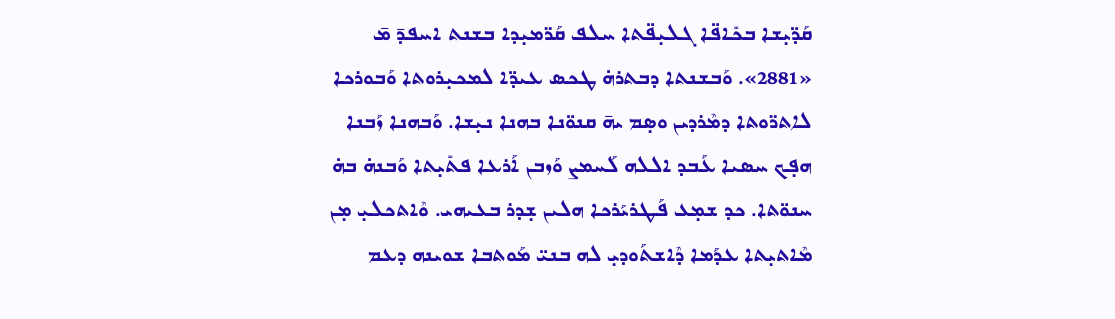ܩܰܕ̈ܝ̣ܫܐ ܒܟܺܐܦ̈ܐ ܓܠܝ̣ܦ̈ܬܐ ܚܠܦ ܩܰܪ̈ܡܝ̣ܕܐ ܒܫܢܬ ܐܚܦܕ̄ ܡ̄ «2881». ܘܰܒܫܢܬܐ ܕܒܬܪܗ̇ ܛܟܣ ܥܝܕ̈ܐ ܠܡܟܝ̣ܪܘܬܐ ܘܰܒܘܪܟܐ ܠܐܬܪ̈ܘܬܐ ܕܡܶܪܕܝܢ ܘܣ̣ܡ ܝܗ̄ ܩܢܘ̈ܢܐ ܒܗܢܐ ܢܝ̣ܫܐ. ܘܰܒܗܢܐ ܙܰܒܢܐ ܗܦ̣ܟ ܚܣܝܐ ܥܰܒܕ ܐܠܠܗ ܠܰܚܡܨ ܘܰܙܒܢ ܐܰܪܥܐ ܦܬܺܝ̣ܬܐ ܘܰܒܢܗ̇ ܒܗ̇ ܚܢܘ̈ܬܐ. ܟܕ ܫܡ̣ܥ ܦܰܛܪܝܰܪܟܐ ܗܠܝܢ ܫ̣ܕܪ ܒܥܝܗܝ. ܘܶܐܬܟܠܝ̣ ܡ̣ܢ ܡܶܐܬܝ̣ܬܐ ܥܕܰܡܐ ܕܶܐܫܬܰܘܕܝ̣ ܠܗ ܒܢܝ̈ ܡܰܘܬܒܐ ܫܘܝܢܗ ܕܥܡ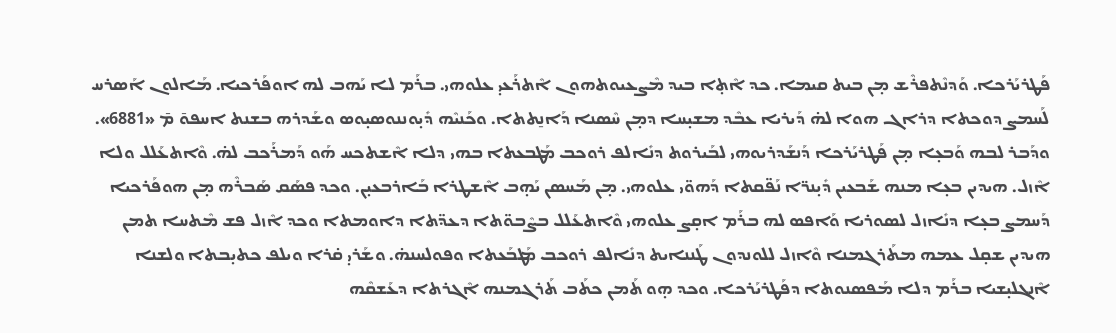ܦܰܛܪܝܰܪܟܐ. ܘܰܕܢܶܬܦܪܶܫ ܡ̣ܢ ܒܝܬ ܩܝܡܐ. ܟܕ ܐܶܬ̣ܐ ܒܝܕ ܡܶܨܥܝܘܬܗܘܢ ܐܶܬܪܰܥܝ̣ ܥܠܘܗܝ. ܒܪܰܡ ܠܐ ܝܰܗܒ ܠܗ ܐܘܦܰܪܟܝܐ. ܡܰܐܠܘܢ ܐܰܣܪܚ ܠܰܚܡܨ ܕܘܟܬܐ ܕܪܐܓ ܗܘܐ ܠܗ̇ ܕܰܝܪܝܐ ܥܒܶܕ ܡܫܝ̣ܚܐ ܕܡ̣ܢ ܚܶܣܢܐ ܕܰܐܢ̱ܬܬܐ. ܘܟܰܢܝܶܗ ܕܺܝ̣ܘܢܢܘܣܝ̣ܘܣ ܘܫܰܕܪܗ ܒܫܢܬ ܐܚܦܘ̄ ܡ̄ «6881». ܘܕܰܒܪ ܠܒܗ ܘܰܒܥ̣ܐ ܡ̣ܢ ܦܰܛܪܝܰܪܟܐ ܕܰܢܫܰܕܪܝܘܗܝ ܠܒܰܝܪܘܬ ܕܢܺܐܠܦ ܪܘܟܒ ܡܰܛܒܥܬܐ ܒܗܝ ܕܠܐ ܐܶܫܬܟܚ ܗܰܘ ܕܰܡܪܰܟܒ ܠܗ̇. ܘܶܐܬܥܰܠܠ ܘܠܐ ܐܶܙܠ. ܗܝܕܝܢ ܒܥ̣ܐ ܡܢܗ ܫܰܒܥܝܢ ܕܺܝ̣ܢܪ̈ܐ ܢܰܦ̈ܩܬܐ ܕܰܗܘ̈ܝ ܥܠܘܗܝ. ܡ̣ܢ ܡܰܚܣܢ ܝܰܗ̣ܒ ܐܶܫܛܪܐ ܒܰܐܪܒܥܝ̣ܢ. ܘܟܕ ܦܣܰܩ ܣܰܒܪܶܗ ܡ̣ܢ ܗܘܦܰܪܟܝܐ ܕܰܚܡܨ ܒܥ̣ܐ ܕܢܺܐܙܠ ܠܣܘܪܝܐ ܘܰܐܦܣ ܠܗ ܒܪܰܡ ܐܩ̣ܨ ܥܠܘܗܝ ܘܶܐܬܥܰܠܠ ܒܨܶܒܘ̈ܬܐ ܕܥܕ̈ܬܐ ܕܐܘܡܬܐ ܘܟܕ ܐܶܙܠ ܦܫ ܡܶܬܚܐ ܬܡܢ ܗܝܕܝܢ ܫܩ̣ܠ ܥܡܗ ܡܬܰܪܓܡܢܐ ܘܶܐܙܠ ܠܠܘܢܕܘܢ ܛܰܢܢܐܝܬ ܕܢܺܐܠܦ ܪܘܟܒ ܡܰܛܒܰܥܬܐ ܘܦܘܠܚܢܗ̇. ܘܫܰܪܝ̣ ܩ̇ܪܐ ܘܝܠܦ ܟܬܝ̣ܒܬܐ ܘܠܫܢܐ ܐܶܢܓܠܝ̣ܫܝܐ ܒܪܰܡ ܕܠܐ ܡܰܦܣܢܘܬܐ ܕܦܰܛܪܝܰܪܟܐ. ܘܟܕ ܗ̣ܘ ܬܰܡܢ ܟܬܰܒ ܬܰܪܓܡܢܗ ܐܶܓܪܬܐ ܕܥܰܫܩܶܗ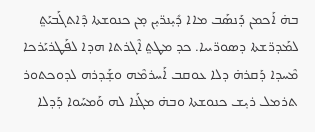ܒܗ̇ ܐܰܟܡܢ ܕܰܢܣܰܒ ܡܐܐ ܕܺܝ̣ܢܪ̈ܝ̣ܢ ܡ̣ܢ ܟܢܘܫܬܐ ܕܶܐܬܓܰܒܝܰܬ݀ ܠܡܰܕܪ̈ܫܬܐ ܕܣܘܪ̈ܝܝܐ. ܟܕ ܡܛܬ݀ ܐܶܓܪܬܐ ܗܕܐ ܠܦܰܛܪܝܰܪܟܐ ܡܶܚܕܐ ܕܰܩܪܗ̇ ܕܠܐ ܥܘܩܒ ܐܰܚܪܡܶܗ ܘܫ̣ܰܕܪܗ ܠܕܘܟܬܘܪ ܬܪܡܠ ܪܝ̣ܫ ܟܢܘܫܬܐ ܘܒܗ̇ ܡܓܰܢܐ ܠܗ ܘܰܡܚܰܘܐ ܕܰܕܠܐ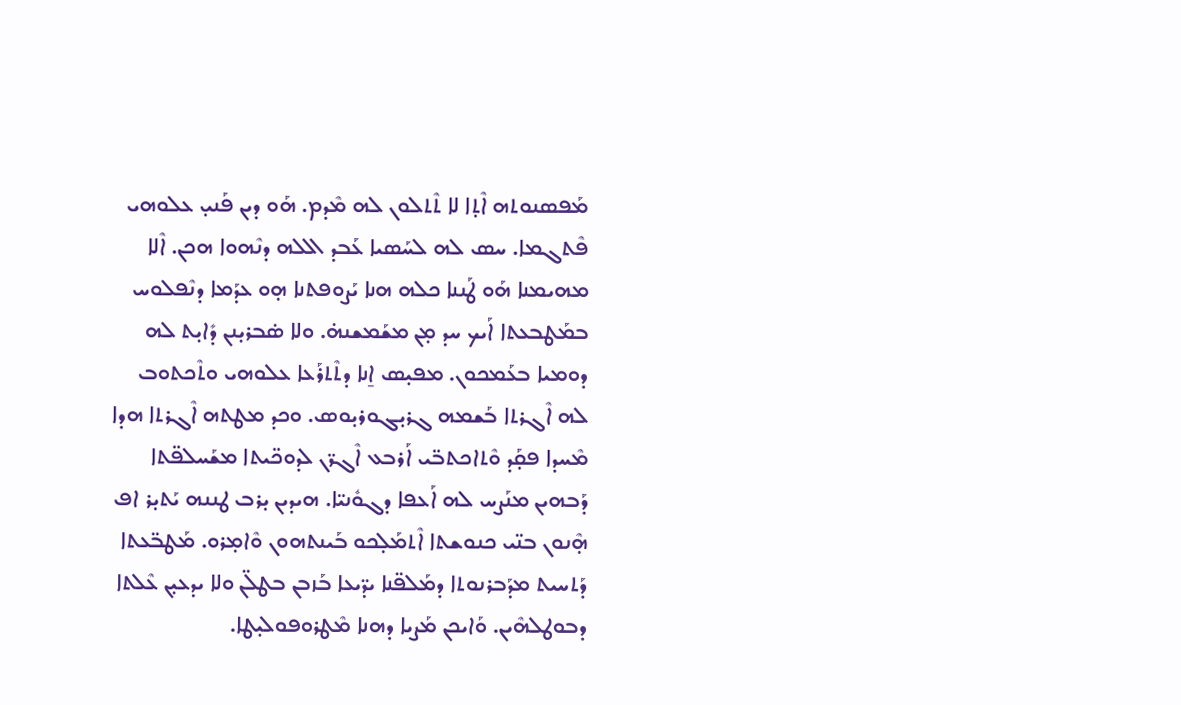ܡܰܦܣܢܘܬܗ ܐܶܬ̣ܐ ܠܐ ܬܶܬܠܘܢ ܠܗ ܡܶܕܡ. ܗܰܘ ܕܝܢ ܦܰܢܝ̣ ܥܠܘܗܝ ܦܶܬܓܡܐ. ܚܣ ܠܗ ܠܚܰܣܝܐ ܥܰܒܕ ܐܠܠܗ ܕܢܶܗܘܐ ܗܟܢ. ܐܶܠܐ ܡܗܝܡܢܐ ܗܰܘ ܛܰܢܢܐ ܟܠܗ ܗܢܐ ܝܰܨܘܦܬܢܐ ܗ̣ܘ ܥܕܰܡܐ ܕܢܶܦܠܘܚ ܒܡܰܛܒܥܬܐ ܐܰܝܟ ܚܕ ܡ̣ܢ ܡܫܰܡܫܢܗ̇. ܘܠܐ ܣ̇ܒܪܝ̣ܢܢ ܕܺܐܝ̣ܬ ܠܗ ܕܘܡܝܐ ܒܥܰܡܟܘܢ. ܡܦܝ̣ܣ ܐ̱ܢܐ ܕܬܶܬܪܰܥܐ ܥܠܘܗܝ ܘܬܶܟܬܘܒ ܠܗ ܐܶܓܪܬܐ ܒܰܫܡܗ ܓܪܝ̣ܓܘܪܝ̣ܘܣ. ܘܟܕ ܡܛܬܗ ܐܶܓܪܬܐ ܗܕܐ ܡܶܚܕܐ ܦܩ̣ܰܕ ܘܶܬܐܟܬܒ̈ܝ ܐܰܪܒܥ ܐܶܓܪ̈ܢ ܠܕܘܟ̈ܝܬܐ ܡܫܰܚܠܦ̈ܬܐ ܕܰܒܗܝܢ ܡܢܰܨܚ ܠܗ ܐܰܥܦܐ ܕܓܘܽܢܝ̈ܐ. ܗܝܕܝܢ ܝ̣ܪܒ ܛܢܢܗ ܝܰܬܝ̣ܪ ܐܦ ܗ̣ܶܢܘܢ ܒܢ̈ܝ ܟܢܘܫܬܐ ܐܶܬܡܰܠ̣ܟܘ ܒܰܝܢܬܗܘܢ ܘܶܐܡ̣ܪܘ. ܡܰܛܒ̈ܥܬܐ ܕܰܬܚܝܬ ܡܕܰܒܪܢܘܬܐ ܕܡܰܠܦ̈ܢܐ ܝܕ̈ܝܥܐ ܒܰܙܒܢ ܒܛܠ̈ܢ ܘܠܐ ܝܕܥܝ̣ܢ ܥܶܠܬܐ ܕܒܘܛܠܗܶܝܢ. ܘܰܐܝܟܢ ܡܰܨܝܐ ܕܗܢܐ ܡܶܛܪܘܦܘܠܝ̣ܛܐ.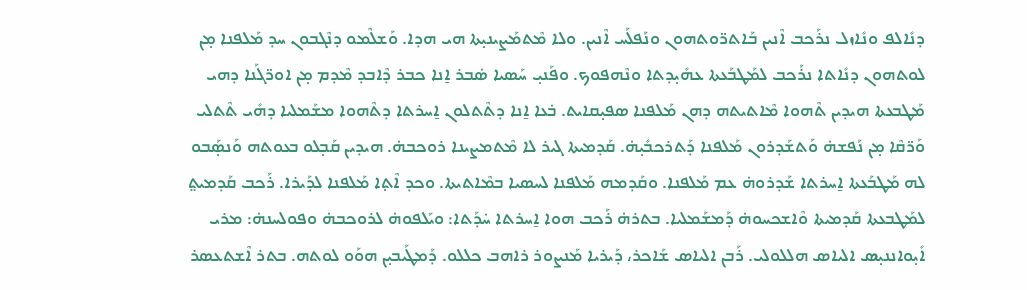ܕܢܺܐܠܦ ܘܢܺܐܙܠ ܢܪܰܟܒ ܐܶܢܝܢ ܒܰܐܬܪ̈ܘܬܗܘܢ ܘܢܰܦܠܰܚ ܐܶܢܝܢ. ܘܠܐ ܡܶܬܡܰܨܝܢܝ̣ܬܐ ܗܝ ܗܕܐ. ܘܰܫܠܶܡܘ ܕܢܶܓܒܘܢ ܚܕ ܡܰܠܦܢܐ ܡ̣ܢ ܠܘܬܗܘܢ ܕܢܺܐܬܐ ܢܪܰܟܒ ܠܡܰܛܒܰܥܬܐ ܥܗܺܝ̣ܕܬܐ ܘܢܶܗܦܘܟ. ܘܦܰܢܝ̣ ܚܰܣܝܐ ܣ̇ܒܪ ܐ̱ܢܐ ܟܒܪ ܕܶܐܒܕ ܡܶܕܡ ܡ̣ܢ ܐܘܪ̈ܓܰܢܐ ܕܗܝ ܡܰܛܒܥܬܐ ܗܝܕܝܢ ܬܶܗܘܐ ܡܶܐܬܝܬܗ ܕܗܢ ܡܰܠܦܢܐ ܣܦܝ̣ܩܐܝܬ. ܒ̇ܥܐ ܐ̱ܢܐ ܕܬܶܬܠܘܢ ܐ̱ܚܪܬܐ ܕܬܶܗܘܐ ܡܫܰܡܠܝܐ ܕܗܺܝ ܬܶܬܠܝ ܘܰܪ̈ܩܶܐ ܡ̣ܢ ܢܰܦܫܗ̇ ܘܰܬܫܰܕܪܘܢ ܡܰܠܦܢܐ ܕܰܬܪܟܒܺܝ̣ܗ̇. ܩܰܕܡܝܬܐ ܓܝܪ ܠܐ ܡܶܬܡܨܝܢܐ ܪܘܟܒܗ̇. ܗܝܕܝܢ ܩܰܒ̣ܠܘ ܒܥܘܬܗ ܘܰܢܣ̣ܰܒܘ ܠܗ ܡܰܛܒܰܥܬܐ ܐ̱ܚܪܬܐ ܫܰܕܪܘܗ̇ ܥܡ ܡܰܠܦܢܐ. ܘܩܰܕܡܗ ܡܰܠܦܢܐ ܠܚܣܝܐ ܒܡܶܐܬܝܬܐ. ܘܟܕ ܐܶܬ̣ܐ ܡܰܠܦܢܐ ܠܕܰܝܪܐ. ܪܰܟܒ ܩܰܕܡܝܬ݀ ܠܡܰܛܒܥܬܐ ܩܰܕܡܝܬܐ ܘܶܐܫܟܚܘܗ̇ ܕܰܡܫܰܡܠܝܐ. ܒܬܪܗ̇ ܪܰܟܒ ܗܘܐ ܐ̱ܚܪܬܐ ܚ̇ܕܰܬܐ: ܘܝܰܠܦܘܗ̇ ܠܪܘܟܒܗ̇ ܘܦܘܠܚܢܗ̇: ܡܪܝ ܐܺܝ̣ܘܐܢܢܝ̣ܣ ܐܠܝܐܣ ܗܠܠܘܠܝ. ܪܰܒܢ ܐܠܝܐܣ ܫܰܐܟܪ، ܕܰܝܪܝܐ ܡܰܢܨܘܪ ܪܐܗܒ ܟܠܠܘ. ܕܰܡܛܰܝܒܝ̣ܢ ܗܘܰܘ ܠܘܬܗ. ܒܬܪ ܐܶܫܬܥܣܪ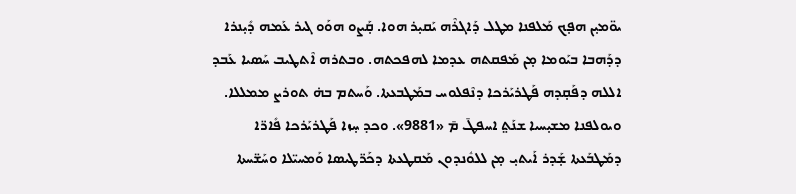ܝܘ̈ܡܝ̣ܢ ܗܦ̣ܟ ܡܰܠܦܢܐ ܡܛܠ ܕܰܐܓܪܶܗ ܝܰܩܝ̣ܪ ܗܘܐ. ܩ̣ܰܨܘ ܗܘܰܘ ܓܝܪ ܥܰܡܗ ܕܺܝ̣ܢܪܐ ܕܕܰܗܒܐ ܒܝܰܘܡܐ ܡ̣ܢ ܡܰܦܩܬܗ ܥܕܡܐ ܠܗܦܟܬܗ. ܘܒܬܪܗ ܐܶܬܛܝܒ ܚܰܣܝܐ ܥܰܒܕ ܐܠܠܗ ܕܦܰܩ̣ܕܗ ܦܰܛܪܝܰܪܟܐ ܕܢܶܦܠܘܚ ܒܡܰܛܒܥܬܐ. ܘܰܚܬܡ ܒܗ̇ ܬܘܪܨ ܡܡܠܠܐ. ܘܝܘܠܦܢܐ ܡܫܝ̣ܚܝܐ ܫܢܰܬ݀ ܐܚܦܛ̄ ܡ̄ «9881». ܘܟܕ ܚ̣ܙܐ ܦܰܛܪܝܰܪܟܐ ܦܺܐܪ̈ܐ ܕܡܰܛܒܰܥܬܐ ܫ̣ܰܕܪ ܐܰܝܬܝ̣ ܡ̣ܢ ܠܠܘܽܢܕܘܢ ܡܰܩܛܥܬܐ ܕܟܰܪ̈ܛܝܣܐ ܘܰܡܚܝ̈ܠܐ ܘܚܰܫ̈ܚܬܐ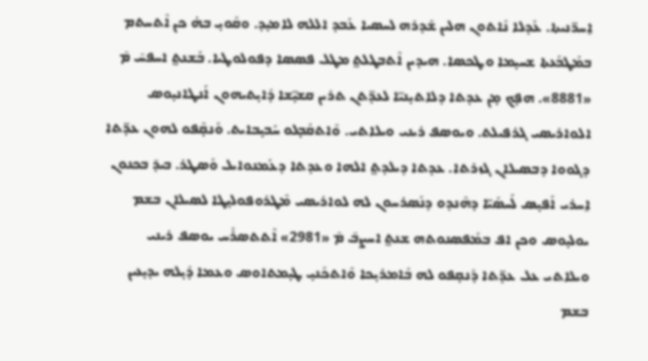ܐ̱ܚܪ̈ܢܝܬܐ. ܥܰܕܠܐ ܢܺܐܬܘܢ ܗܠܝܢ ܫܰܕܪܗ ܠܚܣܝܐ ܥܰܒܕ ܐܠܠܗ ܠܐܡܝ̣ܕ. ܘܩܰܘܝ̣ ܒܗ̇ ܟܢ ܐܶܬܚܬܡ ܒܡܰܛܒܰܥܬܐ ܫܚܝ̣ܡܐ ܘܛܟܣܐ. ܗܝܕܝܢ ܐܶܬܒܛܠܬ݀ ܡܛܠ ܦܣܣܐ ܕܦܘܠܘܛܝܐ. ܒܰܫܢܬ݀ ܐܚܦܚ̄ ܡ̄ «8881». ܗܦ̣ܟ ܡ̣ܢ ܥܕܬܐ ܕܠܐܬܝ̣ܢܝ̈ܐ ܠܥܕ̈ܬܢ ܬܪܝܢ ܩܫܝ̣̈ܫܐ ܕܺܐܝ̣ܬܝܗܘܢ ܐܰܢܛܐܢܝ̣ܘܣ ܐܠܘܐܪܝܣܝ ܓܪܦܝܠܬ. ܘܝܘܣܦ ܪܝܢܝ ܘܝܠܐܬܝ. ܘܶܐܬܩܰܒ̣ܠܘ ܚܰܒܝ̣ܒܐܝܬ. ܘܰܢܩ̣ܶܦܘ ܠܗܘܢ ܥܕ̈ܬܐ ܕܓܘܘܐ ܕܒܣܝܠܐܢ ܓܙܪܬܐ. ܥܕܬܐ ܕܝܠܕܬ݀ ܐܠܗܐ ܘܥܕܬܐ ܕܥܰܡܢܘܐܝܠ ܘܰܣܛܪ. ܒܝܕ̄ ܒܟܢܘܢ ܐ̱ܚܪܝ ܐܰܦܝ̣ܣ ܠܰܚܣܰܝ̈ܐ ܕܗܶܢܕܘ ܕܢܰܣܪܚܘܢ ܠܗ ܠܘܐܪܝܣܝ ܡܶܛܪܘܦܘܠܝ̣ܛܐ ܠܣܝܠܐܢ ܒܫܡ ܝܘܠܝ̣ܘܣ ܘܟܢ ܐܦ ܒܡܰܦܣܢܘܬܗ ܫܢܬ݀ ܐܚܨܒ̄ ܡ̄ «2981» ܐܶܬܬܣܪܰܚ ܝܘܣܦ ܪܝܢܝ ܘܝܠܐܬܝ ܥܠ ܥܕ̈ܬܐ ܕܰܢܩ̣ܦܘ ܠܗ ܒܰܐܡܪܝ̣ܟܐ ܘܶܐܬܟܰܢܝ̣ ܛܝ̣ܡܬܐܘܣ ܘܥܡܐ ܕܺܝ̣ܠܗ ܝܕܝ̣ܥܝܢ ܒܫܡ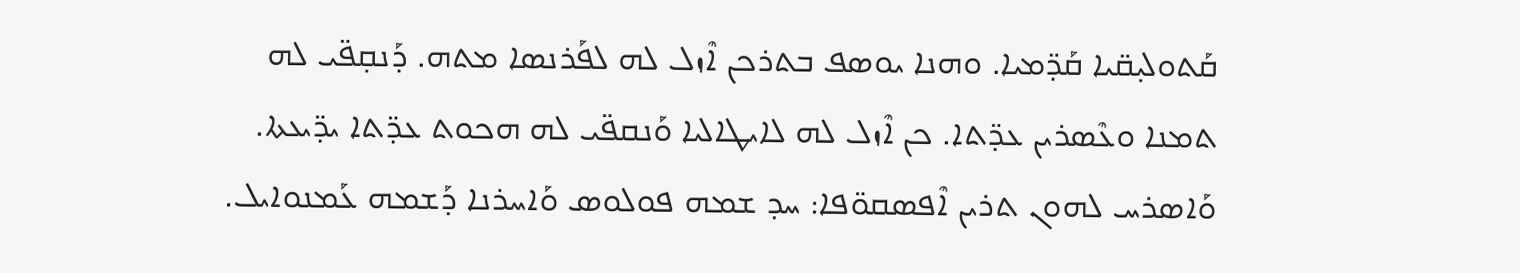ܩܰܬܘܠܝ̣ܩ̈ܝܐ ܩܰܕ̈ܡܝܐ. ܘܗܢܐ ܝܘܣܦ ܒܬܪܟܢ ܐܶܙܠ ܠܗ ܠܦܰܪܢܣܐ ܡܬܗ. ܕܰܢܩ̣ܦ̈ܝ ܠܗ ܬܡܢܐ ܘܥܶܣܪܝܢ ܥܕ̈ܬܐ. ܟܢ ܐܶܙܠ ܠܗ ܠܐܝܛܐܠܝܐ ܘܰܢܩܦ̈ܝ ܠܗ ܗܟܘܬ ܥܕ̈ܬܐ ܝܕ̈ܝܥܬܐ. ܘܰܐܣܪܚ ܠܗܘܢ ܬܪܝܢ ܐܶܦܣܩܘ̈ܦܐ: ܚܕ ܫܡܗ ܦܘܠܘܣ ܘܰܐܚܪܢܐ ܕܰܫܡܗ ܥܰܡܢܘܐܝܠ.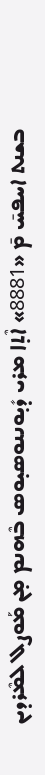ܒܫܢܬ ܐܚܦܚ̄ ܡ̄ «8881» ܐܶܬ̣ܐ ܡܪܝ ܕܺܝ̣ܘܢܢܘܣܝ̣ܘܣ ܒܶܗܢܡ ܡ̣ܢ ܡܰܘܨܠ ܠܡܶܪܕܝܢ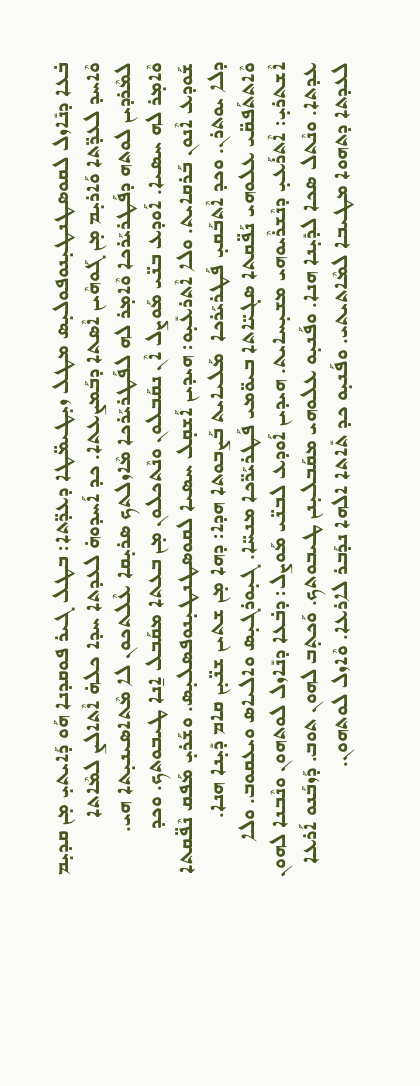ܒ̇ܥܐ ܕܢܺܐܙܠ ܠܩܘܣܛܢܛܝ̣ܢܘܦܘܠܝ̣ܣ ܡܛܠ ܙܝ̣ܛܝܡ̈ܛܐ ܕܥܕ̈ܬܐ: ܒܛܠ ܓܝܪ ܦܘܩܕܢܐ ܗܰܘ ܕܰܐܝܬܝ̣ ܡ̣ܢ ܩܕܝ̣ܡ ܘܶܐܚܕ ܠܥܕ̈ܬܐ ܘܰܐܪܝ̣ܡ ܡ̣ܢ ܓܰܘܗܶܝܢ ܐܶܣܬܐ ܕܒܰܡܨܥܬܐ. ܟܕ ܐܰܚܕܘܗ̇ ܠܥܕܬܐ ܚܕܐ ܟܠܗ̇ ܐܶܬܐܠܨ ܠܡܶܐܬܐ ܠܡܶܪܕܝܢ ܠܘܬܗ ܕܦܰܛܪܝܰܪܟܐ ܘܶܐܡ̣ܪ ܠܗ ܠܦܰܛܪܝܰܪܟܐ ܡܶܐܙܠܬܟ ܣܪܝ̣ܩܐ ܥܶܠܬܟܘܢ ܠܐ ܡܶܬܐܣܝܢܝ̣ܬܐ ܗܝ. ܘܶܐܡ̣ܪ ܠܗ ܚܣܝܐ. ܐܰܘܕܥ ܒܢ̈ܝ ܡܰܘܨܠ ܐܶܢ ܢܩܰܒܠܘܢ ܘܢܶܬܟܠܘܢ ܡ̣ܢ ܒܥܬܐ ܡܩܰܒܠ ܐ̱ܢܐ ܛܝܒܘܬܟ. ܘܟܕ ܫܰܘܕܥ ܐܶܢܘܢ ܒܰܪܩܐܝܬ. ܘܠܐ ܐܶܬܪܥܺܝ̣ܘ: ܗܝܕܝܢ ܐܰܫܩ̣ܠ ܚܣܝܐ ܠܩܘܣܛܢܛܝ̣ܢܘܦܣܠܝ̣ܣ. ܘܫܰܪܝ̣ ܡܰܦܩ ܢܶܦ̈ܩܬܐ ܕܠܐ ܝܘܬܪܢ. ܘܟܕ ܐܶܬܒܰܩܝ̣ ܦܰܛܪܝܰܪܟܐ  ܡܰܠܝܐܝܬ ܒܰܨܒܘܬܐ ܗܕܐ: ܕܗܐ ܡ̣ܢ ܫܬܝܢ ܫܢ̈ܝ̣ܢ ܩܐܡ ܕܺܝ̣ܢܐ ܗܢܐ. ܘܶܐܬܬܰܦܩ̈ܝ ܥܠܘܗܝ ܢܰܦ̈ܩܬܐ ܣܓܝ̈ܐܬܐ ܒܝܘ̈ܡܝ ܦܰܛܪܝܰܪ̈ܟܐ ܡܢܚ̈ܐ. ܓܝ̣ܘܪܓܝ̣ܣ ܘܐܠܝܐܣ ܘܝܥܩܘܒ. ܘܠܐ ܐܶܫܬܪܝ̣: ܐܶܬܪܰܥܝ̣ ܕܢܶܫܪܶܝܘܗܝ ܡܫܝ̣ܚܐܝܬ. ܗܝܕܝܢ ܐܰܘܕܥ ܠܒܢ̈ܝ ܡܰܘܨܠ: ܕܒ̇ܥܐ ܕܢܺܐܙܠ ܠܘܬܗܘܢ ܘܢܶܒܢܐ ܠܗܘܢ ܥܕܬܐ. ܘܢܶܬܠ ܣܟܐ ܠܕܺܝ̣ܢܐ ܗܢܐ. ܘܦܰܢܝ̣ܘ ܥܠܘܗܝ ܡܩܰܒܠܝ̣ܢܢ ܛܝܒܘܬܟ. ܘܰܟܬ̣ܒ ܠܗܘܢ ܬܘܒ. ܕܰܙܒܰܢܘ ܐܰܪܥܐ ܠܥܕܬܐ ܕܬܗܘܐ ܡܛܝܒܐ ܠܡܶܐܬܝܬܝ. ܘܦܰܢܝ̣ܘ ܟܕ ܬܺܐܬܐ ܐܠܗܐ ܢܕܰܒܪ ܠܐܪܥܐ. ܘܶܐܙܠ ܠܘܬܗܘܢ.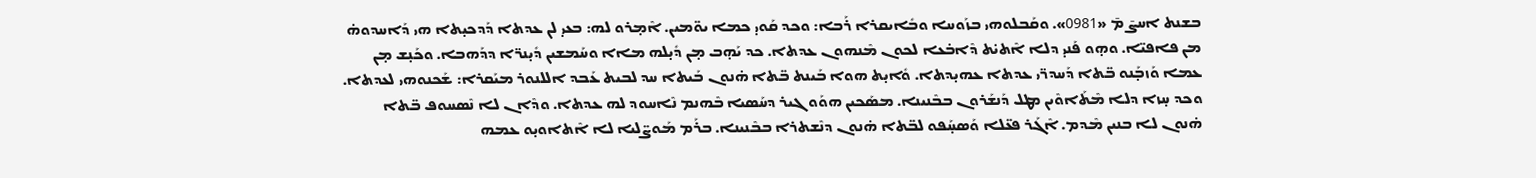ܒܫܢܬ ܐܚܨ̄ ܡ̄ «0981». ܘܩܰܒܠܘܗܝ ܒܙܰܘܚܐ ܘܒܺܐܝܩܪܐ ܪܰܒܐ: ܘܟܕ ܩܰܘܝ̣ ܟܡܐ ܝܘ̈ܡܝܢ. ܐܶܡ̣ܪܘ ܠܗ: ܒܥܝ̣ ܠܢ ܥܕܬܐ ܕܰܕܟܝ̣ܬܐ ܗܝ ܕܰܐܚܕܘܗ̇ ܡܢ ܦܐܦܝ̈ܐ. ܘܗ̣ܘ ܦܰܢܝ̣ ܕܠܐ ܐܶܬܝ̇ܬ ܕܶܐܒ̇ܥܐ ܠܟܘܢ ܡܶܢܗܘܢ ܥܕܬܐ. ܟܕ ܝܰܗ̣ܒ ܡ̣ܢ ܕܺܝ̣ܠܗ ܡܐܐ ܘܚܰܡܫܝܢ ܕܺܝ̣ܢܪ̈ܐ ܕܕܰܗܒܐ. ܘܟܰܢ̣ܫ ܡ̣ܢ ܥܡܐ ܘܰܙܒ̣ܰܢܘ ܒ̈ܬܐ ܕܰܚܕܪ̈ܝ ܥܕܬܐ ܥܗܝ̣ܕܬܐ. ܘܺܐܝ̣ܬ ܗܘܐ ܒܰܝܢܬ ܒ̈ܬܐ ܗ̇ܢܘܢ ܒܰܝܬܐ ܚܕ ܠܒܝܬ ܥܰܒܕ ܐܠܠܢܘܪ ܡܝܰܩܪܐ: ܫܰܟܢܘܗܝ ܠܥܕܬܐ. ܘܟܕ ܚ̣ܙܐ ܕܠܐ ܡܶܬܰܐܘܶܝܢ ܡܛܠ ܕܰܢܫܰܪܘܢ ܒܒܶܢܝܢܐ. ܡܣܰܟܝܢ ܗܘܰܘ ܓܝܪ ܕܚܰܣܝܐ ܒܶܗܢܡ ܢܶܐܚܘܕ ܠܗ ܥܕܬܐ. ܘܕܶܐܢ ܠܐ ܢܶܣܚܘܦ ܒ̈ܬܐ ܗ̇ܢܘܢ ܠܐ ܒܢܝܢ ܡܶܕܡ. ܐܶܓܰܪ ܦܥ̈ܠܐ ܘܰܣܚ̣ܰܦܘ ܠܒ̈ܬܐ ܗ̇ܢܘܢ ܕܢܶܫܬܪܐ ܒܒܶܢܝܢܐ. ܒܪܰܡ ܡܰܘܨ̈ܠܝܐ ܠܐ ܐܶܬܐܘܝ̣ܘ ܥܡܗ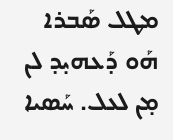ܡܛܠ ܣܰܒܪܐ ܗܰܘ ܕܰܥܗܝ̣ܕ ܠܢ ܡ̣ܢ ܠܥܠ. ܚܰܣܝܐ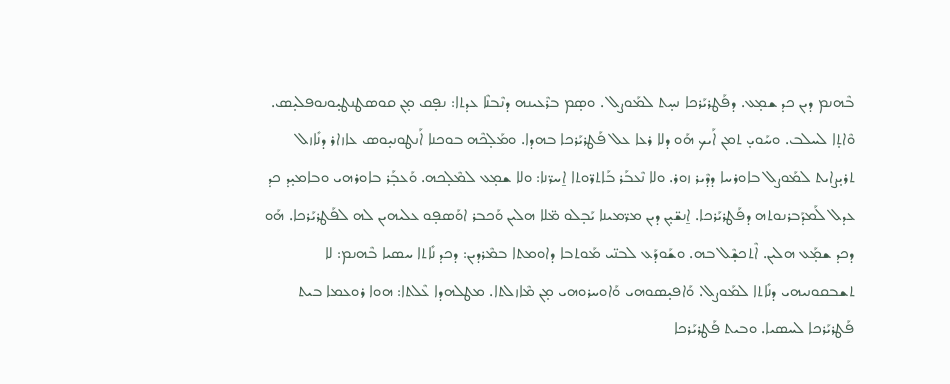ܒܶܗܢܡ ܕܝܢ ܟܕ ܫܡ̣ܥ. ܕܦܰܛܪܝܰܪܟܐ ܢܚ̣ܬ ܠܡܰܘܨܠ . ܘܣ̣ܡ ܒܪܶܥܝܢܗ ܕܢܶܒܢܶܐ ܥܕܬܐ: ܢܦ̣ܩ ܡ̣ܢ ܩܘܣܛܢܛܝ̣ܘܢܘܦܠܝ̣ܣ. ܘܶܐܬ̣ܐ ܠܚܠܒ. ܘܚܰܘܝ̣ ܬܡܢ ܐܰܝܟ ܗܰܘ ܕܠܐ ܪܥܐ ܥܠ ܦܰܛܪܝܰܪܟܐ ܒܗܕܐ. ܘܡܰܠ̣ܟܶܗ ܒܘܟܢܐ ܐܰܢܛܘܢܝ̣ܘܣ ܥܐܙܐܪ ܕܢܺܐܙܠ ܬܪܝ̣ܨܐܝܬ ܠܡܰܘܨܠ ܒܐܘܪܚܐ ܕܕܶܝܪ ܙܘܪ. ܘܠܐ ܢܶܥܒܰܪ ܒܰܐܬܪ̈ܘܬܐ ܐ̱ܚܪ̈ܢܐ: ܘܠܐ ܫܡ̣ܥ ܠܡܶܠ̣ܟܗ. ܘܰܥܒ̣ܰܪ ܒܐܘܪܗܝ ܘܒܐܡܝ̣ܕ ܟܕ ܥܕܠ ܠܰܡܕܰܒܪܢܘܬܗ ܕܦܰܛܪܝܰܪܟܐ. ܐ̱ܢܫ̈ܝ̣ܢ ܕܝܢ ܡܪ̈ܡܝܢܐ ܝܰܒ̣ܠܘ ܡ̈ܠܐ ܗܠܝܢ ܘܰܟܒܪ ܐܘܰܣܦ̣ܘ ܥܠܝܗܝܢ ܠܗ ܠܦܰܛܪܝܰܪܟܐ. ܗܰܘ ܕܟܕ ܫܡ̣ܰܥ ܗܠܝܢ. ܐܶܬܟܫ̣ܶܠ ܒܗ. ܘܫܰܘܕܰܥ ܠܒܢ̈ܝ ܡܰܘܬܒܐ ܕܐܘܡܬܐ ܒܡܶܪܕܝܢ: ܕܟܕ ܢܺܐܬܐ ܚܣܝܐ ܒܶܗܢܡ: ܠܐ ܬܫܒܩܘܢܝܗܝ ܕܢܺܐܬܐ ܠܡܰܘܨܠ. ܘܰܐܦܝ̣ܣܘܗܝ ܘܰܐܘܚܪܘܗܝ ܡ̣ܢ ܡܶܐܙܠܬܐ. ܡܛܠܗܕܐ ܥܶܠܬܐ: ܗܘܐ ܪܘܥܡܐ ܒܝܬ ܦܰܛܪܝܰܪܟܐ ܠܚܣܝܐ. ܘܒܝܬ ܦܰܛܪܝܰܪܟܐ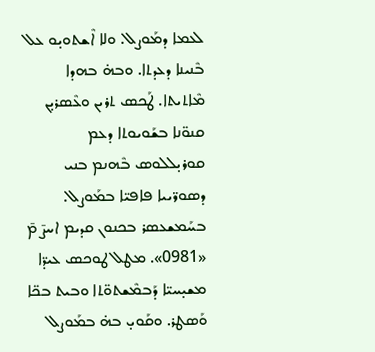ܠܥܡܐ ܕܡܰܘܨܠ. ܘܠܐ ܐܶܫܬܘܝ̣ܘ ܥܠ ܒܶܢܝܢܐ ܕܥܕܬܐ. ܘܒܗ̇ ܒܗܕܐ ܡܶܐܬܝܬܐ. ܛܰܟܣ ܬܪܝܢ ܘܥܶܣܪܝ̣ܢ ܩܢܘ̈ܢܐ ܒܫܰܘܝܘܬܐ ܕܥܡ ܩܘܪܝ̣ܠܠܘܣ ܒܶܗܢܡ ܒܢܝ ܕܣܘܪ̈ܝܝܐ ܦܐܦܝ̈ܐ ܒܡܰܘܨܠ. ܒܚܰܡܫܥܣܪ ܒܟܢܘܢ ܩܕܝܡ ܐܚܨ̄ ܡ̄ «0981». ܡܛܠ ܛܘܟܣ ܥܝܕ̈ܐ ܡܫܝ̣ܚܝ̈ܐ ܕܰܒܡܶܫܬܘ̈ܬܐ ܘܒܝܬ ܒܟ̈ܐ ܘܰܣܛܪ. ܘܩܰܘܝ̣ ܒܗ̇ ܒܡܰܘܨܠ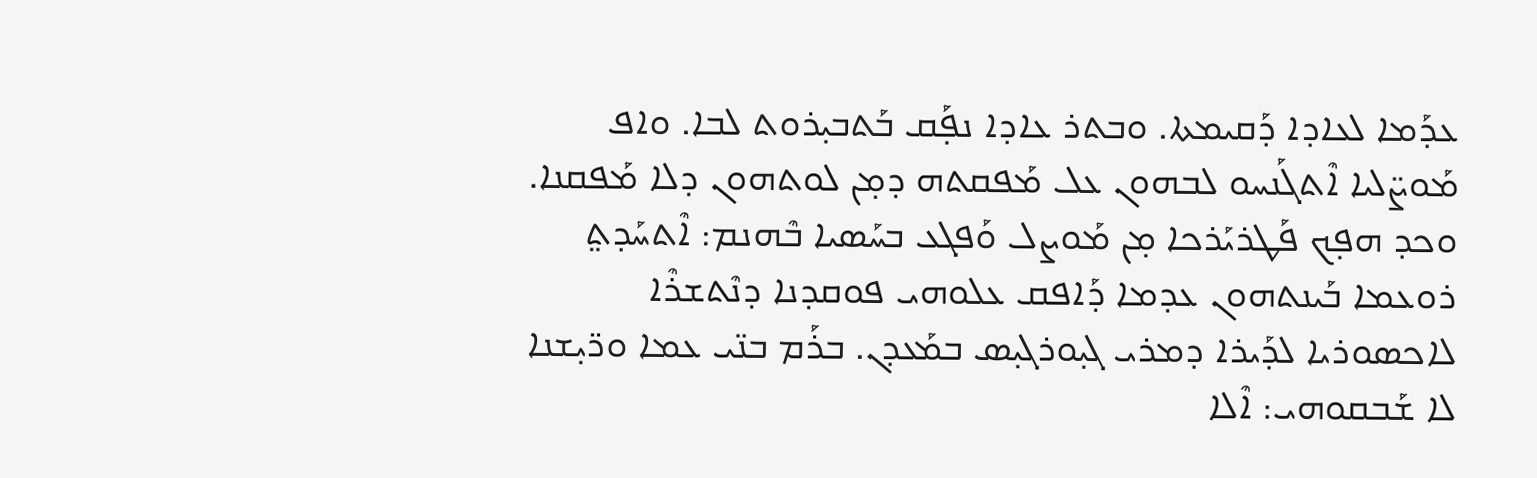ܥܕܰܡܐ ܠܥܐܕܐ ܕܰܩܝܡܬܐ. ܘܒܬܪ ܥܐܕܐ ܢܦ̣ܰܩ ܒܰܬܒܝ̣ܪܘܬ ܠܒܐ. ܘܐܦ ܡܰܘܨ̈ܠܝܐ ܐܶܬܓܰܢܚܘ ܠܒܗܘܢ ܥܠ ܡܰܦܩܬܗ ܕܡ̣ܢ ܠܘܬܗܘܢ ܕܠܐ ܡܰܦܩܢܐ. ܘܟܕ ܗܦ̣ܟ ܦܰܛܪܝܰܪܟܐ ܡ̣ܢ ܡܰܘܨܠ ܘܰܦܓܥ ܒܚܰܣܝܐ ܒܶܗܢܡ: ܐܶܬܚܰܕܬ݀ ܪܘܥܡܐ ܒܰܝܢܬܗܘܢ ܥܕܡܐ ܕܰܐܦܩ ܥܠܘܗܝ ܦܘܩܕܢܐ ܕܢܶܬܫܪܶܐ ܠܐܟܣܘܪܝܐ ܠܕܰܝܪܐ ܕܡܪܝ ܓܝ̣ܘܪܓܝ̣ܣ ܒܡܰܥܕܢ. ܒܪܰܡ ܒܢ̈ܝ ܥܡܐ ܘܪ̈ܝ̣ܫܢܐ ܠܐ ܫܰܒܩܘܗܝ: ܐܶܠܐ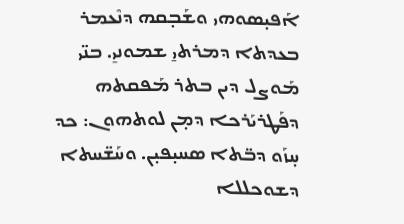ܐܰܦܝ̣ܣܘܗܝ ܘܫܰܒ̣ܩܗ ܕܢܶܥܡܪ ܒܥܕܬܐ ܕܡܪܬܝ̱ ܫܡܘܢܝ̱. ܒܢ̈ܝ ܡܰܘܨܠ ܕܝܢ ܒܬܪ ܡܰܦܩܬܗ ܕܦܰܛܪܝܰܪܟܐ ܕܡ̣ܢ ܠܘܬܗܘܢ: ܟܕ ܚ̣ܙܰܘ ܕܒ̈ܬܐ ܣܚܝ̣ܦܝ̣ܢ. ܘܚܰܫ̈ܚܬܐ ܕܫܘܟܠܠܐ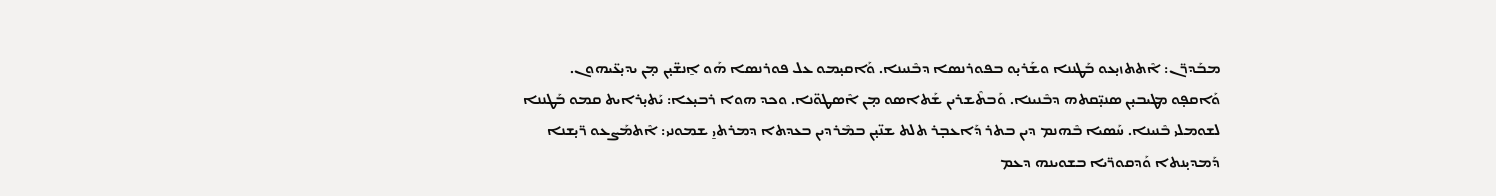ܡܒܰܕܪ̈ܢ: ܐܶܬܬܙܝ̣ܥܘ ܒܰܛܢܢܐ ܘܫܰܪܝ̣ܘ ܒܦܘܪܢܣܐ ܕܒܶܢܝܢܐ. ܘܰܐܩܝ̣ܡܘ ܥܠ ܦܘܪܢܣܐ ܗܰܘ ܐ̱ܢܫ̈ܝ̣ܢ ܡ̣ܢ ܝܕܝ̣ܥ̈ܝܗܘܢ. ܘܰܐܩܦ̣ܘ ܡܛܝܒܝ̣ܢ ܣܢܝ̣̈ܩܬܗ ܕܒܶܢܝܢܐ. ܘܰܒܬܶܫܪܝܢ ܫܰܬܐܣܘ ܡ̣ܢ ܐܶܣܛܘ̈ܢܐ. ܘܟܕ ܗܘܐ ܪܒܝ̣ܥܐ: ܝܰܬܝ̣ܪܐܝܬ ܩܡܘ ܒܰܛܢܢܐ ܠܫܘܡܠܝ ܒܶܢܝܢܐ. ܚܰܣܝܐ ܒܶܗܢܡ ܕܝܢ ܒܬܪ ܕܰܐܥܒ̣ܪ ܬܠܬ ܫܢ̈ܝ̣ܢ ܒܡܶܪܕܝܢ ܒܥܕܬܐ ܕܡܪܬܝ̱ ܫܡܘܢܝ: ܐܶܬܡܰܨܥܘ ܪ̈ܝ̣ܫܢܐ ܕܰܡܕܝ̣ܢܬܐ ܘܰܕܩܘܪ̈ܝܐ ܒܫܘܝܢܗ ܕܥܡ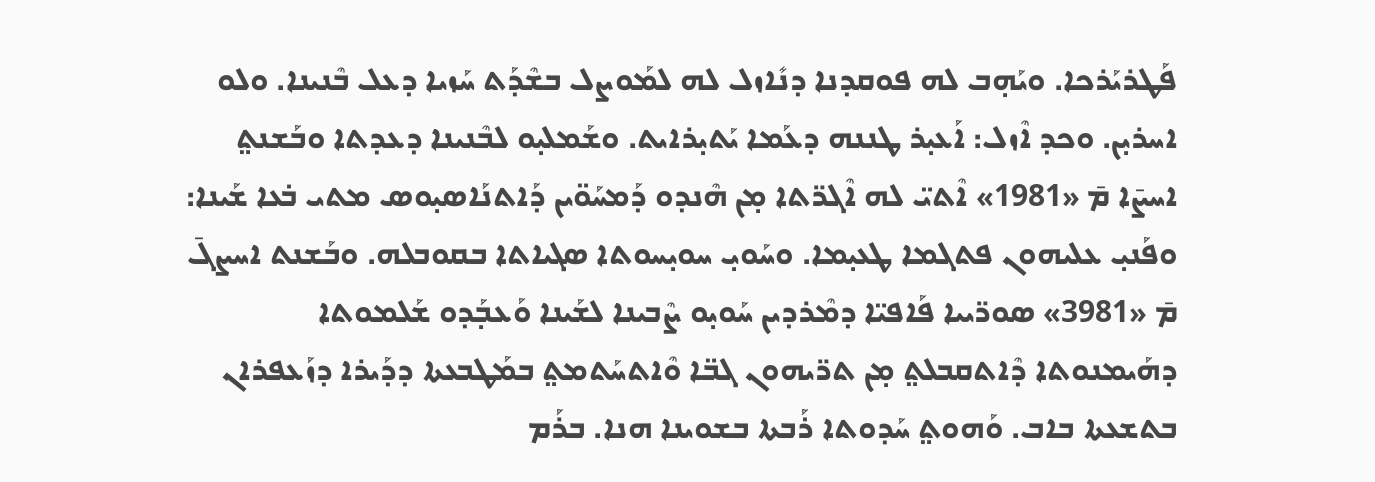ܦܰܛܪܝܰܪܟܐ. ܘܝܰܗ̣ܒ ܠܗ ܦܘܩܕܢܐ ܕܢܺܐܙܠ ܠܗ ܠܡܰܘܨܠ ܒܫܶܕܰܬ ܚܰܙܝܐ ܕܥܠ ܒܶܢܝܢܐ. ܘܠܘ ܐܚܪܝ̣ܢ. ܘܟܕ ܐܶܙܠ: ܐܰܥܝ̣ܪ ܛܢܢܗ ܕܥܰܡܐ ܝܰܬܝ̣ܪܐܝܬ. ܘܫܰܡܠܝ̣ܘ ܠܒܶܢܝܢܐ ܕܥܕܬܐ ܘܒܰܫܢܬ݀ ܐܚܨ̄ܐ ܡ̄ «1981» ܐܶܬܝ̈ ܠܗ ܐܶܓܪ̈ܬܐ ܡ̣ܢ ܗܶܢܕܘ ܕܰܡܚܰܘ̈ܝܢ ܕܰܐܬܢܰܐܣܝ̣ܘܣ ܡܬܝ ܒ̇ܥܐ ܫܰܝܢܐ: ܘܦܰܢܝ̣ ܥܠܝܗܘܢ ܦܬܓܡܐ ܛܥܝ̣ܡܐ. ܘܚܰܘܝ̣ ܚܘܝ̣ܚܘܬܐ ܣܓܝܐܬܐ ܒܩܘܒܠܗ. ܘܒܰܫܢܬ ܐܚܨܓ̄ ܡ̄ «3981» ܣܘܪ̈ܝܝܐ ܦܰܐܦܝ̈ܐ ܕܡܶܪܕܝܢ ܚܰܘܝ̣ܘ ܨܶܒܝܢܐ ܠܫܰܝܢܐ ܘܰܥܒ̣ܰܕܘ ܫܰܠܡܘܬܐ ܕܗܰܝܡܢܘܬܐ ܕܶܐܬܩܒܠܬ݀ ܡ̣ܢ ܬܪ̈ܝܗܘܢ ܓܒ̈ܐ ܘܶܐܬܚܰܬܡܬ݀ ܒܡܰܛܒܥܬܐ ܕܕܰܝܪܐ ܕܙܰܥܦܪܐܢ ܒܬܫܥܬܐ ܒܐܒ. ܘܰܗܘܬ݀ ܚܰܕܘܬܐ ܪܰܒܬܐ ܒܫܘܝܢܐ ܗܢܐ. ܒܪܰܡ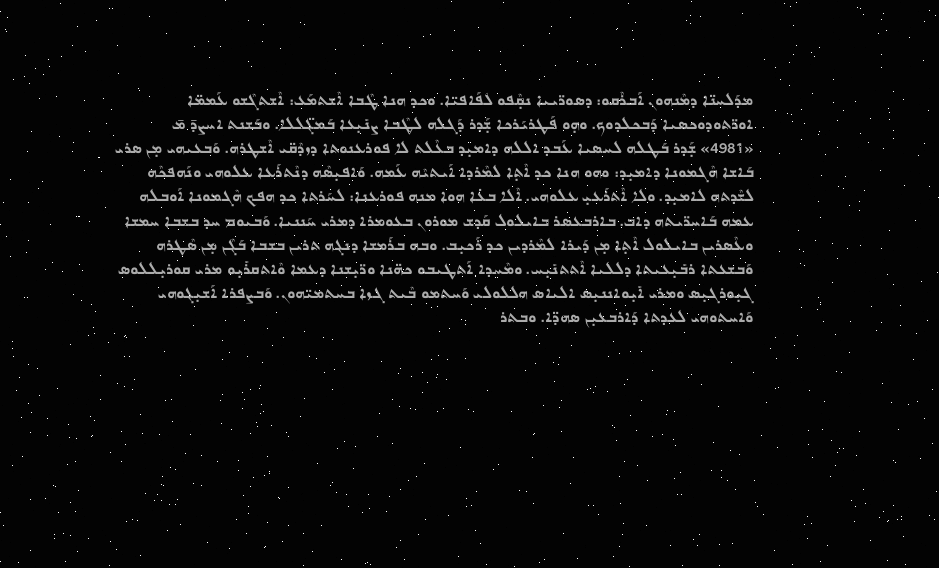ܡܕܰܠܚܢ̈ܐ ܕܡܶܢܗܘܢ ܐܰܒܪܶܩܘ: ܕܣܘܪ̈ܝܝܐ ܢܩ̣ܶܦܘ ܠܦܰܐܦܝ̈ܐ. ܘܟܕ ܗܢܐ ܛܶܒܐ ܐܶܫܬܡܰܥ: ܐܶܫܬܓܶܫܘ ܥܰܡܡ̈ܐ ܐܘܪ̈ܬܘܕܘܟܣܝܐ ܕܰܒܟܠܕܘܟ. ܘܗ̣ܘ ܦܰܛܪܝܰܪܟܐ ܫ̣ܰܕܪ ܕܰܓܠܗ ܠܛܶܒܐ ܨܢܺܝ̣ܥܐ ܒܰܡܓ̈ܠܠܐ. ܘܒܰܫܢܬ ܐܚܨܕ̄ ܡ̄ «4981» ܫ̣ܰܕܪ ܒܰܛܠܗ ܠܚܣܝܐ ܥܰܒܕ ܐܠܠܗ ܕܐܡܝ̣ܕ ܒܥܶܠܬ ܠܐ ܦܘܪܥܢܘܬܐ ܕܙܕܶܩ̈ܝ ܐܶܫܛܪܗ. ܘܰܒܥܝܗܝ ܡ̣ܢ ܣܪܝ ܒܰܐܫܐ ܗܶܓܡܘܢܐ ܕܐܡܝ̣ܕ: ܘܗܘ ܗܢܐ ܟܕ ܐܶܬ̣ܐ ܠܡܶܪܕܐ ܐܰܝܬܝܶܗ ܥܰܡܗ. ܘܰܐܦܝ̣ܣܶܗ ܕܢܶܬܪܰܥܐ ܥܠܘܗܝ ܘܢܰܗܦܟܶܗ ܠܫܶܕܬܗ ܠܐܡܝ̣ܕ. ܘܠܐ ܐܶܬܪܰܥܝ̣ ܥܠܘܗܝ. ܐܶܠܐ ܒܥ̇ܐ ܗܘܐ ܡܢܗ ܦܘܪܥܢܐ: ܠܚܰܪܬܐ ܟܕ ܗܦܟ ܗܶܓܡܘܢܐ ܐܰܘܒܠܗ ܥܡܗ ܒܰܐܚܪ̈ܝܬܗ ܕܐܒ. ܒܐܪܒܥܣܪ ܒܐܝܠܘܠ ܩܰܕܫ ܡܘܪܘܢ ܒܥܘܡܪܐ ܕܡܪܝ ܚܰܢܢܝܐ. ܘܰܒܝܘܡ ܚܕ ܒܫܒܐ ܚܡܫܐ ܘܥܶܣܪܝܢ ܒܐܝܠܘܠ ܐܶܬ̣ܐ ܡ̣ܢ ܕܰܝܪܐ ܠܡܶܪܕܝܢ ܟܕ ܪܰܟܝ̣ܒ. ܘܒܗ ܒܪܰܡܫܐ ܕܢܓܗ ܬܪܝܢ ܒܫܒܐ ܒܰܓܶܢ ܡ̣ܢ ܣܶܛܪܗ ܘܰܒܫܥܬܐ ܪܒܺܝ̣ܥܝܬܐ ܕܠܠܝܐ ܐܶܬܬܢܺܝ̣ܚ. ܘܡܶܚܕܐ ܐܰܬܛܝܒܘ ܟܗ̈ܢܐ ܘܪ̈ܝ̣ܫܢܐ ܕܥܡܐ ܘܶܐܬܩܪܺܝ̣ܘ ܡܪܝ ܩܘܪܝ̣ܠܠܘܣ ܓܝ̣ܘܪܓܝ̣ܣ ܘܡܪܝ ܐܺܝ̣ܘܐܢܢܝ̣ܣ ܐܠܝܐܣ ܗܠܠܘܠܝ ܘܰܚܬܡܘ ܒܶܝܬ ܓܙܐ ܒܚܬܡܝ̈ܗܘܢ. ܘܰܒܨܦܪܐ ܐܰܫܝ̣ܓܘܗܝ ܘܰܐܚܬܘܗܝ ܠܥܕܬܐ ܕܰܐܪܒܥܝ̣ܢ ܣܗܕ̈ܐ. ܘܒܬܪ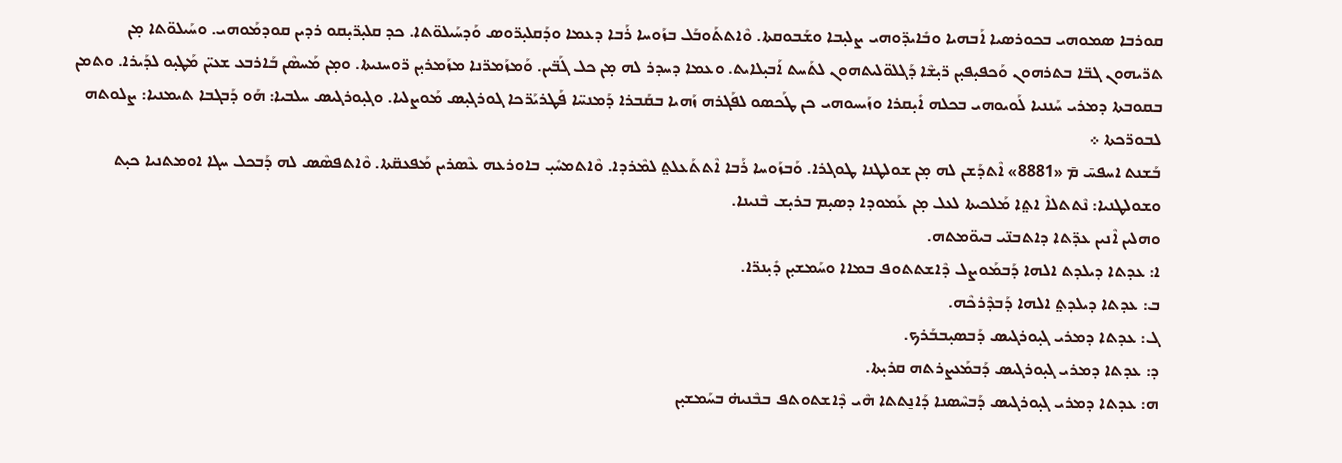ܩܘܪܒܐ ܣܡܘܗܝ ܒܟܘܪܣܝܐ ܐܰܒܗܝܐ ܘܒܺܐܝܕ̈ܘܗܝ ܨܠܝ̣ܒܐ ܘܫܰܒܘܩܬܐ. ܘܶܐܬܬܰܘܒܰܠ ܒܙܰܘܚܐ ܪܰܒܐ ܕܥܡܐ ܘܕܰܩܠܝ̣ܪ̈ܘܣ ܘܰܕܚܰܝܠܘ̈ܬܐ. ܟܕ ܩܠܝ̣ܪ̈ܝ̣ܩܘ ܪܕܝܢ ܩܘܕܡܰܘܗܝ. ܘܚܰܝܠܘ̈ܬܐ ܡ̣ܢ ܬܪ̈ܝܗܘܢ ܓܒ̈ܐ ܒܬܪܗܘܢ ܘܰܟܦܝ̣ܦܝ̣ܢ ܪ̈ܝ̣ܫܶܐ ܕܰܓܠܘ̈ܠܝܬܗܘܢ ܠܬܰܚܬ ܐܰܒܝ̣ܠܐܝܬ. ܘܥܡܐ ܕܚܕܪ ܠܗ ܡ̣ܢ ܟܠ ܓܰܒ̈ܝܢ. ܘܰܡܙܰܡܪ̈ܢܐ ܡܙܰܡܪܝ̣ܢ ܪ̈ܘܚܢܝܬܐ. ܘܡ̣ܢ ܡܰܚܣܶܢ ܒܰܐܪܒܥ ܫܥܝ̈ܢ ܡܰܛܝ̣ܘ ܠܕܰܝܪܐ. ܘܬܡܢ ܒܩܘܒܬܐ ܕܡܪܝ ܚܰܢܢܝܐ ܠܰܘܝܘܗܝ ܒܟܠܗ ܐܺܝ̣ܩܪܐ ܘܙܰܝܚܘܗܝ ܟܢ ܛܰܟܣܘ ܠܦܰܓܪܗ ܙܰܗܝܐ ܒܩܰܒܪܐ ܕܰܡܢܚ̈ܐ ܦܰܛܪܝܰܪ̈ܟܐ ܓܘܪܓܝ̣ܣ ܡܰܘܨܠܝܐ. ܘܓܝ̣ܘܪܓܝܣ ܚܠܒܝܐ: ܗܰܘ ܕܰܒܓܒܐ ܬܝܡܢܝܐ: ܨܠܘܬܗ ܠܒܘܪ̈ܟܬܐ ܀
ܒܰܫܢܬ ܐܚܦܚ̄ ܡ̄ «8881» ܐܶܬܕܰܫܢ ܠܗ ܡ̣ܢ ܫܘܠܛܢܐ ܛܘܓܪܐ. ܘܰܒܙܰܘܚܐ ܪܰܒܐ ܐܶܬܬܰܥܠܬ݀ ܠܡܶܪܕܐ. ܘܶܐܬܡܚܺܝ̣ ܒܐܘܪܥܗ ܥܶܣܪܝܢ ܡܰܦܥܩ̈ܬܐ. ܘܶܐܬܦܣܶܣ ܠܗ ܕܰܒܟܠ ܚܓܐ ܐܘܡܬܢܝܐ ܟܝ̣ܬ ܘܫܘܠܛܢܝܐ: ܢܶܬܬܠܐܶ ܐܬ݀ܐ ܡܰܠܟܝܬܐ ܠܥܠ ܡ̣ܢ ܥܰܡܘܕܐ ܕܣܝ̣ܡ ܒܪܝ̣ܫ ܒܶܢܝܢܐ.
ܘܗܠܝܢ ܐܶܢܝܢ ܥܕ̈ܬܐ ܕܐܬܒܢ̈ܝ ܒܝܘ̈ܡܬܗ.
ܐ: ܥܕܬܐ ܕܝܠܕܬ ܐܠܗܐ ܕܰܒܡܰܘܨܠ ܕܶܐܫܬܬܘܦ ܒܡܐܐ ܘܚܰܡܫܝ̣ܢ ܕܺܝ̣ܢܪ̈ܐ.
ܒ: ܥܕܬܐ ܕܝܠܕܬ݀ ܐܠܗܐ ܕܰܒܕܶܪܟܶܗ.
ܓ: ܥܕܬܐ ܕܡܪܝ ܓܝ̣ܘܪܓܝܣ ܕܰܒܣܝ̣ܒܒܰܪܟ.
ܕ: ܥܕܬܐ ܕܡܪܝ ܓܝ̣ܘܪܓܝܣ ܕܰܒܡܰܥܨܪܬܗ ܩܪܝ̣ܬܐ.
ܗ: ܥܕܬܐ ܕܡܪܝ ܓܝ̣ܘܪܓܝܣ ܕܰܒܚܶܣܢܐ ܕܰܐܢ̱ܬܬܐ ܗܶܝ ܕܶܐܫܬܘܬܦ ܒܒܶܢܝܗ̇ ܒܚܰܡܫܝ̣ܢ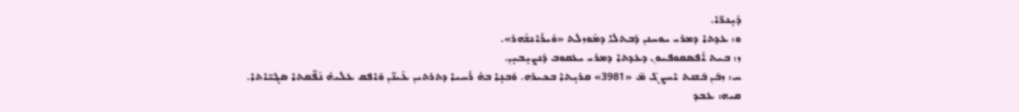ܕܺܝ̣ܢܪ̈ܐ.
ܘ: ܥܕܬܐ ܕܡܪܝ ܝܘܚܢܢ ܕܰܒܬܠܐ ܕܡܰܘܙܠܬ «ܘܺܝܪܰܐܢܫܶܗܪ».
ܙ: ܒܝܬ ܐܶܦܣܩܘܦܝܘܢ ܕܥܕܬܐ ܕܡܪܝ ܝܥܩܘܒ ܕܰܢܨܝ̣ܒܝ̣ܢ.
ܚ: ܙܒܰܢ ܒܰܫܢܬ ܐܚܨܓ̄ ܡ̄ «3981» ܩܪܝ̣ܬܐ ܒܟܝܪܗ. ܘܰܒܢ̣ܐ ܒܗ̇ ܪܰܚܝܐ ܕܬܪܬܝܢ ܥܰܝܢ̈ܢ ܘܰܐܦܩ ܥܠܝܗ̇ ܢܰܦ̈ܩܬܐ ܣܓܝ̈ܐܬܐ.
ܩܝܗ: ܥܒܕ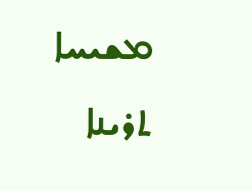ܡܫܝܚܐ ܬܪܝܢܐ